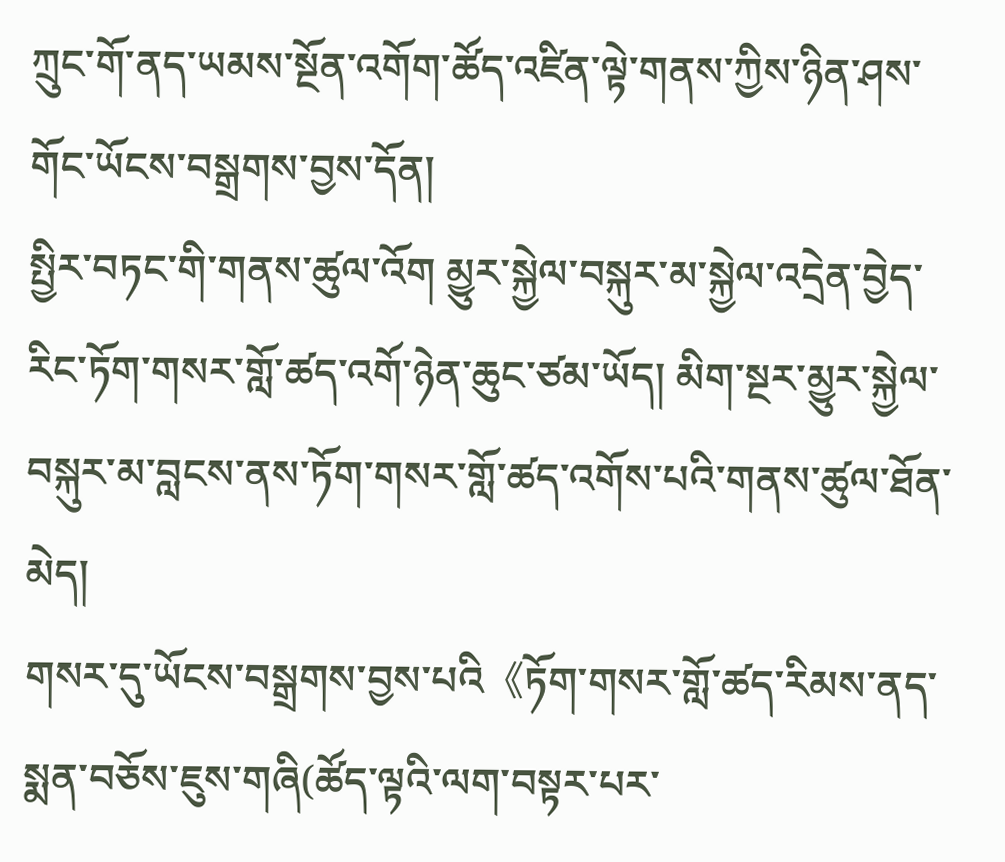ཀྲུང་གོ་ནད་ཡམས་སྔོན་འགོག་ཚོད་འཛིན་ལྟེ་གནས་ཀྱིས་ཉིན་ཤས་གོང་ཡོངས་བསྒྲགས་བྱས་དོན།
སྤྱིར་བཏང་གི་གནས་ཚུལ་འོག མྱུར་སྐྱེལ་བསྐུར་མ་སྐྱེལ་འདྲེན་བྱེད་རིང་ཏོག་གསར་གློ་ཚད་འགོ་ཉེན་ཆུང་ཙམ་ཡོད། མིག་སྔར་མྱུར་སྐྱེལ་བསྐུར་མ་བླངས་ནས་ཏོག་གསར་གློ་ཚད་འགོས་པའི་གནས་ཚུལ་ཐོན་མེད།
གསར་དུ་ཡོངས་བསྒྲགས་བྱས་པའི《ཏོག་གསར་གློ་ཚད་རིམས་ནད་སྨན་བཅོས་ཇུས་གཞི(ཚོད་ལྟའི་ལག་བསྟར་པར་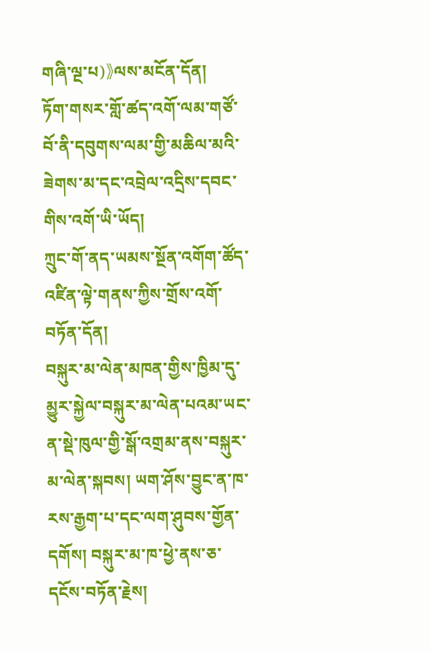གཞི་ལྔ་པ)》ལས་མངོན་དོན།
ཏོག་གསར་གློ་ཚད་འགོ་ལམ་གཙོ་བོ་ནི་དབུགས་ལམ་གྱི་མཆིལ་མའི་ཟེགས་མ་དང་འབྲེལ་འདྲིས་དབང་གིས་འགོ་ཡི་ཡོད།
ཀྲུང་གོ་ནད་ཡམས་སྔོན་འགོག་ཚོད་འཛིན་ལྟེ་གནས་ཀྱིས་གྲོས་འགོ་བཏོན་དོན།
བསྐུར་མ་ལེན་མཁན་གྱིས་ཁྱིམ་དུ་མྱུར་སྐྱེལ་བསྐུར་མ་ལེན་པའམ་ཡང་ན་སྡེ་ཁུལ་གྱི་སྒོ་འགྲམ་ནས་བསྐུར་མ་ལེན་སྐབས། ཡག་ཤོས་བྱུང་ན་ཁ་རས་རྒྱག་པ་དང་ལག་ཤུབས་གྱོན་དགོས། བསྐུར་མ་ཁ་ཕྱེ་ནས་ཅ་དངོས་བཏོན་རྗེས།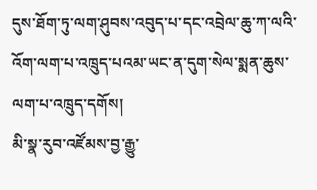དུས་ཐོག་ཏུ་ལག་ཤུབས་འབུད་པ་དང་འབྲེལ་ཆུ་ཀ་ལའི་འོག་ལག་པ་འཁྲུད་པའམ་ཡང་ན་དུག་སེལ་སྨན་ཆུས་ལག་པ་འཁྲུད་དགོས།
མི་སྣ་རུབ་འཛོམས་བྱ་རྒྱུ་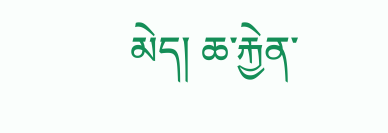མེད། ཆ་རྐྱེན་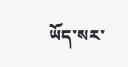ཡོད་སར་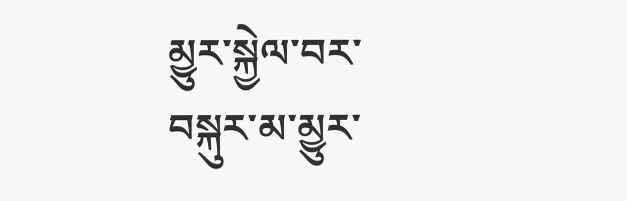མྱུར་སྐྱེལ་བར་བསྐུར་མ་མྱུར་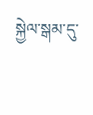སྐྱེལ་སྒམ་དུ་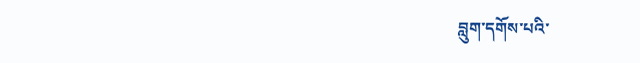བླུག་དགོས་པའི་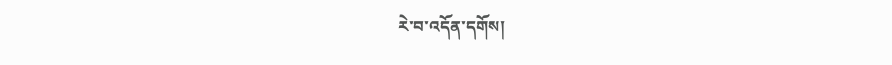རེ་བ་འདོན་དགོས།